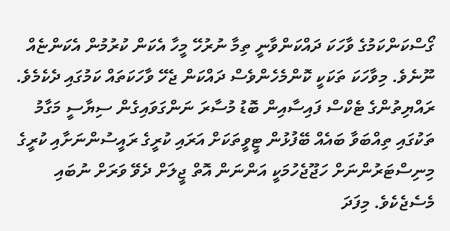ގޯސްކަންކަމުގެ ވާހަކަ ދައްކަންވާނީ ތިމާ ނުރުހޭ މީހާ އެކަން ކުރުމުން އެކަންޏެއް ނޫނެވެ. މިވާހަކަ ތަކަކީ ކޮންމެހެންވެސް ދައްކަން ޖެހޭ ވާހަކަތައް ކަމުގައި ދެކެމެވެ.
ރައްޔިތުންގެ ޓެކްސް ފައިސާއިން ބޮޑު މުސާރަ ނަންގަވައިގެން ސިޔާސީ މަގާމު ތަކުގައި ތިއްބަވާ ބައެއް ބޭފުޅުން ޓީވީތަކަށް އަރައި ކުރީގެ ރައީސުންނަށާއި ކުރީގެ މިނިސްޓަރުންނަށް ހަޖޫޖެހުމަކީ އަންނަން އޮތް ޖީލަށް ދެވޭ ވަރަށް ނުބައި މެސެޖެކެވެ. މިފަދަ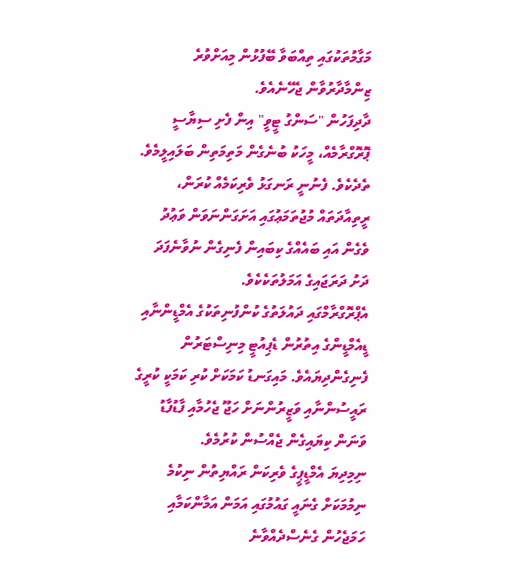މަގާމުތަކުގައި ތިއްބަވާ ބޭފުޅުން މިއަށްވުރެ ޒިންމާދާރުވާން ޖެހޭނެއެވެ.
ދާދިފަހުން "ސަންގު ޓީވީ" އިން ފެށި ސިޔާސީ ޕޮރޮގްރާމެއް، މީހަކު ބުނެގެން މަތިމަތިން ބަލައިލީމެވެ. ތެދެކެވެ. ފެނުނީ ރަނގަޅު ވެރިކަމެއް ކުރަން، ރީތިއާދަތައް މުޖުތަމަޢުގައި އަށަގަންނަވަން ވަޢުދު ވެގެން އައި ބައެއްގެ ކިބައިން ފެނިގެން ނުވާނެފަދަ ދަށު ދަރަޖައިގެ އަމަލުތަކެކެވެ.
އެޕްރޮގްރާމްގައި ދައުލަތުގެ ކުންފުނިތަކުގެ އެމްޑީންނާއި ޑީއެމްޑީންގެ އިތުރުން ޑެޕިއުޓީ މިނިސްޓަރުން ފެނިގެންދިޔައެވެ. މައިގަނޑު ކަމަކަށް ކުރި ކަމަކީ ކުރީގެ ރައީސުންނާއި ވަޒީރުންނަށް ހަޖޫ ޖެހުމާއި ފާޑުފާޑު ވަނަން ކިޔައިގެން ޖެއްސުން ކުރުމެވެ.
ނިމިދިޔަ އެމްޑީޕީގެ ވެރިކަން ރައްޔިތުން ނިކުމެ ނިމުމަކަށް ގެނައީ ގައުމުގައި އަމަން އަމާންކަމާއި ހަމަޖެހުން ގެނެސްދެއްވާނެ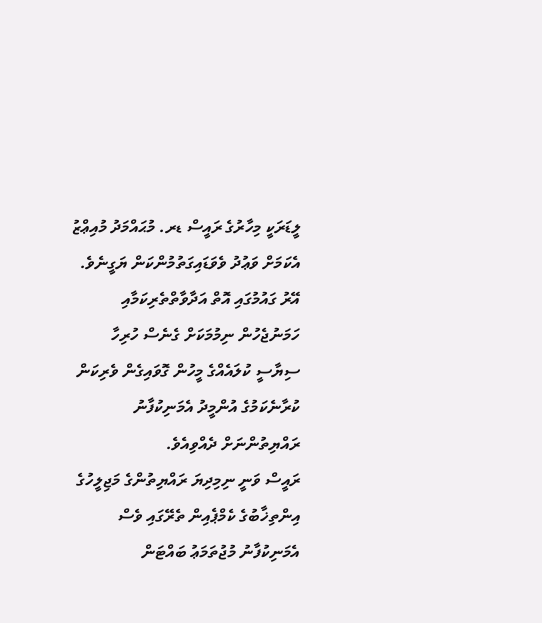ލީޑަރަކީ މިހާރުގެ ރައީސް ޑރ. މުޙައްމަދު މުއިޢްޒު އެކަމަށް ވަޢުދު ވެވަޑައިގަތުމުންކަން ޔަގީނެވެ. އޭރު ގައުމުގައި އޮތް އަދާވާތްތެރިކަމާއި ހަމަނުޖެހުން ނިމުމަކަށް ގެނެސް ހުރިހާ ސިޔާސީ ކުލައެއްގެ މީހުން ގޮވައިގެން ވެރިކަން ކުރާނެކަމުގެ އުންމީދު އެމަނިކުފާނު ރައްޔިތުންނަށް ދެއްވިއެވެ.
ރައީސް ވަނީ ނިމިދިޔަ ރައްޔިތުންގެ މަޖިލީހުގެ އިންތިޚާބުގެ ކެމްޕެއިން ތެރޭގައި ވެސް އެމަނިކުފާނު މުޖުތަމަޢު ބައްޓަން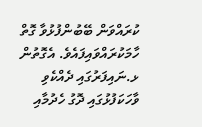ކުރައްވަން ބޭބުންފުޅުވާ ގޮތް ހާމަކުރައްވައިފައެވެ. އެގޮތުން ޅ.ނައިފަރުގައި ދެއްކެވި ވާހަކަފުޅުގައި ދޮގު ހެދުމާއި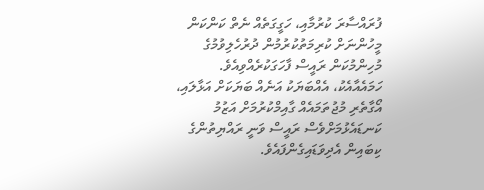ފުރައްސާރަ ކުރުމާއި، ހަގީގަތެއް ނެތް ކަންކަން މީހުންނަށް ކުރިމަތުކުރުމުން ދުރުހެލިވުމުގެ މުހިންމުކަން ރައީސް ފާހަގަކުރެއްވިއެވެ. ހަމައެއާއެކު، އެއްބަޔަކު އަނެއް ބަޔަކަށް އަޅާލައި، އޯގާތެރި މުޖުތަމައެއް ގާއިމްކުރުމަށް އަޒުމު ކަނޑައެޅުމަށްވެސް ރައީސް ވަނީ ރައްޔިތުންގެ ކިބައިން އެދިވަޑައިގެންފައެވެ.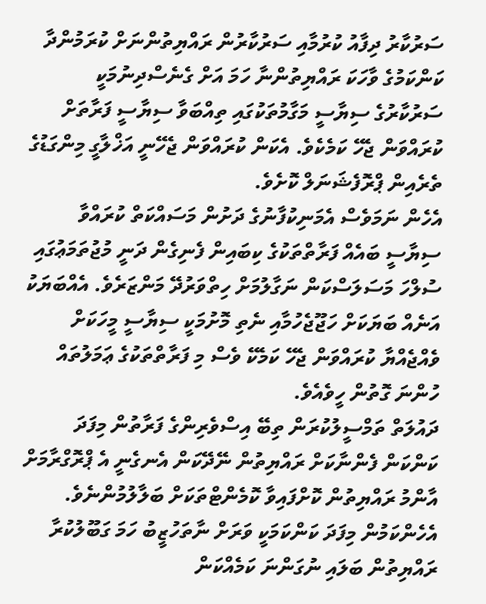ސަރުކާރު ދިފާއު ކުރުމާއި ސަރުކާރުން ރައްޔިތުންނަށް ކުރަމުންދާ ކަންކަމުގެ ވާހަކަ ރައްޔިތުންނާ ހަމަ އަށް ގެނެސްދިނުމަކީ ސަރުކާރުގެ ސިޔާސީ މަގާމުތަކުގައި ތިއްބަވާ ސިޔާސީ ފަރާތަށް ކުރައްވަން ޖެހޭ ކަމެކެވެ. އެކަން ކުރައްވަން ޖެހޭނީ އަޚްލާގީ މިންގަޑުގެ ތެރެއިން ޕްރޮފެޝަނަލް ކޮށެވެ.
އެހެން ނަމަވެސް އެމަނިކުފާނުގެ ދަށުން މަސައްކަތް ކުރައްވާ ސިޔާސީ ބައެއް ފަރާތްތަކުގެ ކިބައިން ފެނިގެން ދަނީ މުޖުތަމަޢުގައި ސުލްހަ މަސަލަސްކަން ނަގާލުމަށް ހިތްވަރުދޭ މަންޒަރެވެ. އެއްބަޔަކު އަނެއް ބަޔަކަށް ހަޖޫޖެހުމާއި ނެތި މޮށުމަކީ ސިޔާސީ މީހަކަށް ވެއްޖެއްޔާ ކުރައްވަން ޖެހޭ ކަމެކޭ ވެސް މި ފަރާތްތަކުގެ ޢަމަލުތައް ހުންނަ ގޮތުން ހީވެއެވެ.
ދައުލަތް ތަމްސީލުކުރަން ތިބޭ އިސްވެރިންގެ ފަރާތުން މިފަދަ ކަންކަން ފެންނާކަށް ރައްޔިތުން ނޭދޭކަން އެނގެނީ އެ ޕްރޮގްރާމަށް އާންމު ރައްޔިތުން ކޮށްފައިވާ ކޮމެންޓްތަކަށް ބަލާލުމުންނެވެ. އެހެންކަމުން މިފަދަ ކަންކަމަކީ ވަރަށް ނާތަހުޒީބު ހަމަ ގަބޫލުކުރާ ރައްޔިތުން ބަލައި ނުގަންނަ ކަމެއްކަން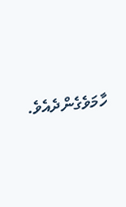ހާމަވެގެންދެއެވެ.